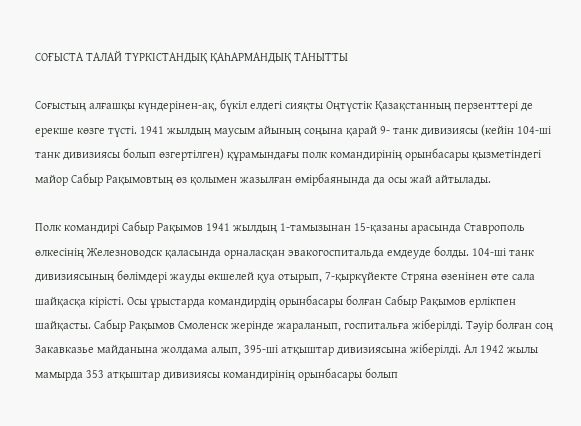СОҒЫСТА ТАЛАЙ ТҮРКІСТАНДЫҚ ҚАҺАРМАНДЫҚ ТАНЫТТЫ

Соғыстың алғашқы күндерінен-ақ, бүкіл елдегі сияқты Оңтүстік Қазақстанның перзенттері де ерекше көзге түсті. 1941 жылдың маусым айының соңына қарай 9- танк дивизиясы (кейін 104-ші танк дивизиясы болып өзгертілген) құрамындағы полк командирінің орынбасары қызметіндегі майор Сабыр Рақымовтың өз қолымен жазылған өмірбаянында да осы жай айтылады.

Полк командирі Сабыр Рақымов 1941 жылдың 1-тамызынан 15-қазаны арасында Ставрополь өлкесінің Железноводск қаласында орналасқан эвакогоспитальда емдеуде болды. 104-ші танк дивизиясының бөлімдері жауды өкшелей қуа отырып, 7-қыркүйекте Стряна өзенінен өте сала шайқасқа кірісті. Осы ұрыстарда командирдің орынбасары болған Сабыр Рақымов ерлікпен шайқасты. Сабыр Рақымов Смоленск жерінде жараланып, госпитальға жіберілді. Тәуір болған соң Закавказье майданына жолдама алып, 395-ші атқыштар дивизиясына жіберілді. Ал 1942 жылы мамырда 353 атқыштар дивизиясы командирінің орынбасары болып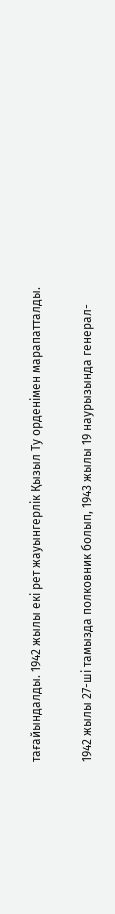тағайындалды. 1942 жылы екі рет жауынгерлік Қызыл Ту орденімен марапатталды.

1942 жылы 27-ші тамызда полковник болып, 1943 жылы 19 наурызында генерал-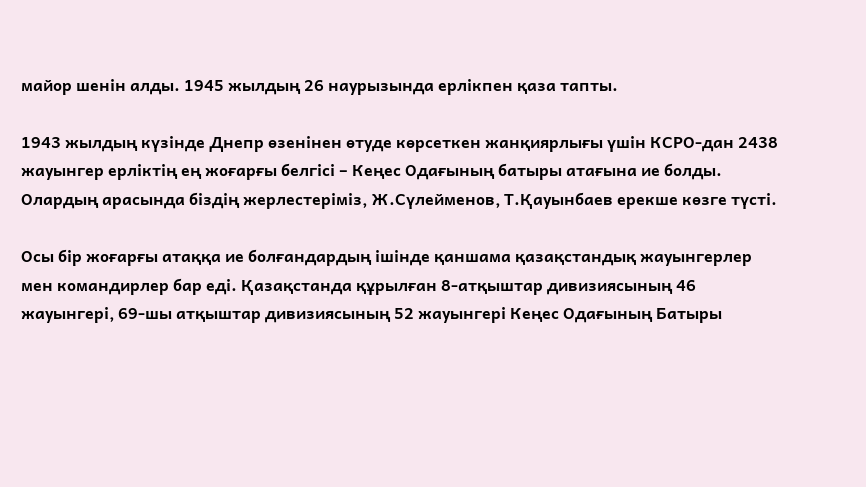майор шенін алды. 1945 жылдың 26 наурызында ерлікпен қаза тапты.

1943 жылдың күзінде Днепр өзенінен өтуде көрсеткен жанқиярлығы үшін КСРО-дан 2438 жауынгер ерліктің ең жоғарғы белгісі – Кеңес Одағының батыры атағына ие болды. Олардың арасында біздің жерлестеріміз, Ж.Сүлейменов, Т.Қауынбаев ерекше көзге түсті.

Осы бір жоғарғы атаққа ие болғандардың ішінде қаншама қазақстандық жауынгерлер мен командирлер бар еді. Қазақстанда құрылған 8-атқыштар дивизиясының 46 жауынгері, 69-шы атқыштар дивизиясының 52 жауынгері Кеңес Одағының Батыры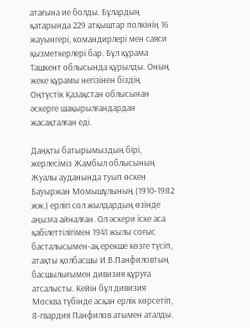атағына ие болды. Бұлардың қатарында 229 атқыштар полкінің 16 жауынгері, командирлері мен саяси қызметкерлері бар. Бұл құрама Ташкент облысында құрылды. Оның жеке құрамы негізінен біздің Оңтүстік Қазақстан облысынан әскерге шақырылғандардан жасақталған еді.

Даңқты батырымыздың бірі, жерлесіміз Жамбыл облысының Жуалы ауданында туып өскен Бауыржан Момышұлының (1910-1982 жж.) ерлігі сол жылдардың өзінде аңызға айналған. Ол әскери іске аса қабілеттілігімен 1941 жылы соғыс басталысымен-ақ ерекше көзге түсіп, атақты қолбасшы И.В.Панфиловтың басшылығымен дивизия құруға атсалысты. Кейін бұл дивизия Москва түбінде асқан ерлік көрсетіп, 8-гвардия Панфилов атымен аталды.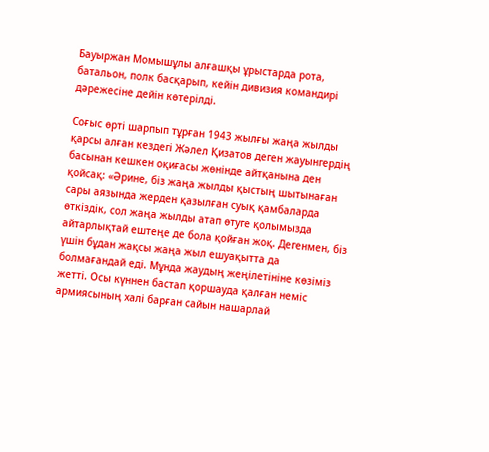Бауыржан Момышұлы алғашқы ұрыстарда рота, батальон, полк басқарып, кейін дивизия командирі дәрежесіне дейін көтерілді.

Соғыс өрті шарпып тұрған 1943 жылғы жаңа жылды қарсы алған кездегі Жәлел Қизатов деген жауынгердің басынан кешкен оқиғасы жөнінде айтқанына ден қойсақ: «Әрине, біз жаңа жылды қыстың шытынаған сары аязында жерден қазылған суық қамбаларда өткіздік, сол жаңа жылды атап өтуге қолымызда айтарлықтай ештеңе де бола қойған жоқ. Дегенмен, біз үшін бұдан жақсы жаңа жыл ешуақытта да болмағандай еді. Мұнда жаудың жеңілетініне көзіміз жетті. Осы күннен бастап қоршауда қалған неміс армиясының халі барған сайын нашарлай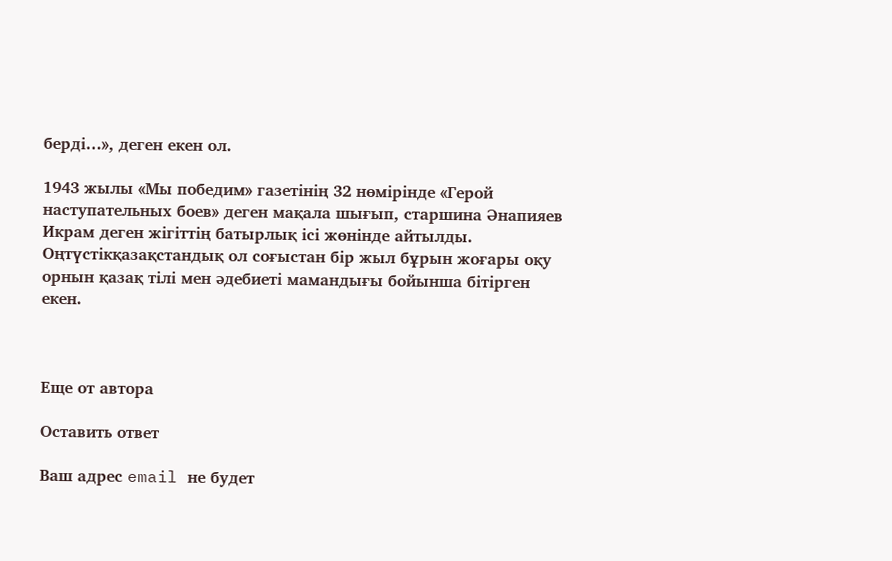берді…», деген екен ол.

1943 жылы «Мы победим» газетінің 32 нөмірінде «Герой наступательных боев» деген мақала шығып, старшина Әнапияев Икрам деген жігіттің батырлық ісі жөнінде айтылды. Оңтүстікқазақстандық ол соғыстан бір жыл бұрын жоғары оқу орнын қазақ тілі мен әдебиеті мамандығы бойынша бітірген екен.



Еще от автора

Оставить ответ

Ваш адрес email не будет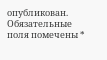опубликован. Обязательные поля помечены *